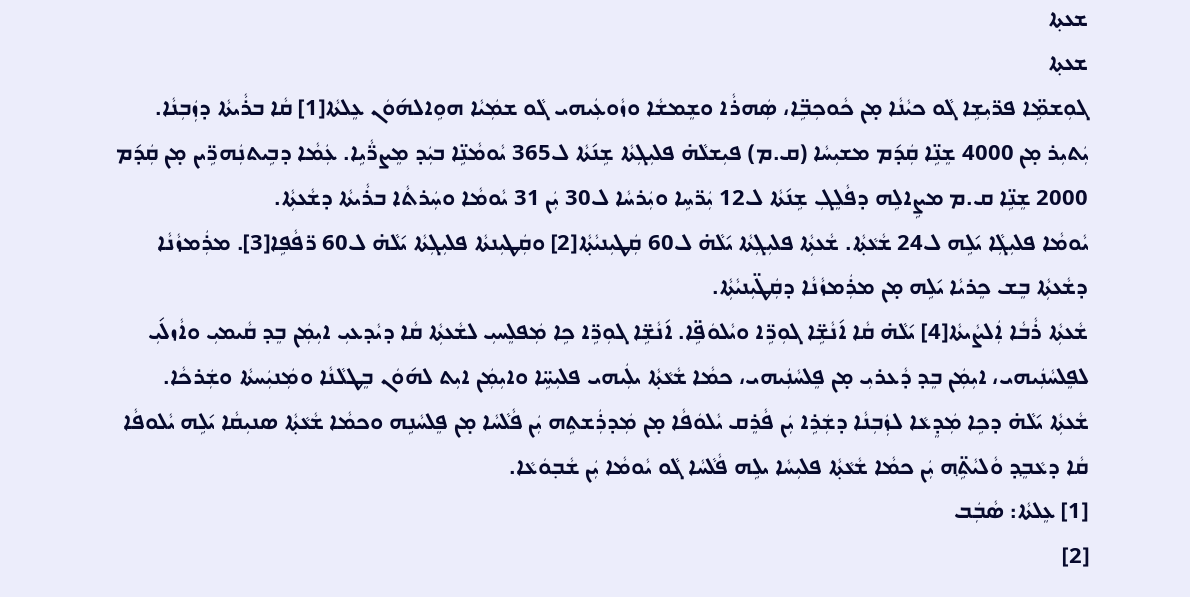ܫܥܬ݂ܐ
ܫܥܬ݂ܐ
ܓܘܼܫܡܹ̈ܐ ܦܪ̈ܝܼܫܹܐ ܓܵܘ ܟܝܵܢܵܐ ܡ̣ܢ ܟܵܘܟܼܒܹ̈ܐ، ܣܲܗܪܵܐ ܘܫܸܡܫܵܐ ܘܙܵܘܥܲܝܗܝ ܓܵܘ ܫܡܲܝܵܐ ܗܘܹܐܠܗ݇ܘܿܢ ܥܸܠܬܵܐ[1] ܩܵܐ ܒܪܵܝܬܵܐ ܕܙܲܒܼܢܵܐ. ܝܲܬܝܼܪ ܡ̣ܢ 4000 ܫܸܢܹ̈ܐ ܩܲܕ݇ܡ ܡܫܝܼܚܵܐ (ܩ.ܡ) ܦܝܼܫܠܵܗ̇ ܦܠܝܼܓܼܬܵܐ ܫܹܢ݇ܬܵܐ ܠ365 ܝܵܘܡܵܢܹ̈ܐ ܒܝܲܕ ܡܸܨܪ̈ܵܝܹܐ. ܥܲܡܵܐ ܕܒܹܝܬܢܲܗܪܹ̈ܝܢ ܡ̣ܢ ܩܲܕ݇ܡ 2000 ܫܸܢܹ̈ܐ ܩ.ܡ ܡܨܹܐܠܹܗ ܕܦܵܠܸܓܼ ܫܹܢ݇ܬܵܐ ܠ12 ܝܲܪ̈ܚܹܐ ܘܝܲܪܚܵܐ ܠ30 ܝܲܢ 31 ܝܵܘܡܵܐ ܘܚܲܪܬܵܐ ܒܪܵܝܬܵܐ ܕܫܵܥܬܼܵܐ.
ܝܵܘܡܵܐ ܦܠܝܼܓܼܵܐ ܝ݇ܠܹܗ ܠ24 ܫܵܥܵܬ݂ܵܐ. ܫܵܥܬܼܵܐ ܦܠܝܼܓܼܬܵܐ ܝ݇ܠܵܗ̇ ܠ60 ܩܲܛܝܼܢܝܵܬ݂ܵܐ[2] ܘܩܲܛܝܼܢܬܵܐ ܦܠܝܼܓܼܬܵܐ ܝ݇ܠܵܗ̇ ܠ60 ܪ̈ܦܵܦܹܐ[3]. ܡܪܲܡܙܵܢܵܐ ܕܫܵܥܬܼܵܐ ܒܸܫ ܟܸܪܝܵܐ ܝ݇ܠܹܗ ܡ̣ܢ ܡܪܲܡܙܵܢܵܐ ܕܩܲܛ̈ܝܼܢܝܵܬܼܵܐ.
ܫܵܥܬܼܵܐ ܪܵܒܵܐ ܐܲܠܨܵܝܬܵܐ[4] ܝ݇ܠܵܗ̇ ܩܵܐ ܐ݇ܢܵܫܹ̈ܐ ܓܘܼܪܹ̈ܐ ܘܝܵܠܘܿܦܹ̈ܐ. ܐ݇ܢܵܫܹ̈ܐ ܓܘܼܪܹ̈ܐ ܟܹܐ ܡܲܦܠܸܚܝܼ ܠܫܵܥܬܼܵܐ ܩܵܐ ܕܝܵܕܥܝܼ ܐܝܼܡܲܢ ܒܸܕ ܩܵܝܡܝܼ ܘܐܵܙܠ݇ܝܼ  ܠܦܸܠܚܵܢܲܝܗܝ، ܐܝܼܡܲܢ ܒܸܕ ܕܵܥܪܝܼ ܡ̣ܢ ܦܸܠܚܵܢܲܝܗܝ، ܟܡܵܐ ܫܵܥܵܬ݂ܵܐ ܝܠܲܝܗܝ ܦܠܝܼܚܹ̈ܐ ܘܐܝܼܡܲܢ ܐܝܼܬ ܠܗ݇ܘܿܢ ܒܸܛܠܵܢܵܐ ܘܡܲܢܝܲܚܬܵܐ ܘܫܲܪܟܵܐ.
ܫܵܥܬܼܵܐ ܝ݇ܠܵܗ̇ ܕܟܹܐ ܡܲܕܸܥܵܐ ܠܙܲܒܼܢܵܐ ܕܫܲܪܹܐ ܝܲܢ ܦܵܪܸܩ ܝܵܠܘܿܦܵܐ ܡ̣ܢ ܡܲܕܪܲܫܬܹܗ ܝܲܢ ܦܵܠܵܚܵܐ ܡ̣ܢ ܦܸܠܚܵܢܹܗ ܘܟܡܵܐ ܫܵܥܵܬ݂ܵܐ ܣܢܝܼܩܵܐ ܝ݇ܠܹܗ ܝܵܠܘܦܵܐ ܩܵܐ ܕܥܵܒ݂ܸܕ ܘܵܠܝܵܬ݂ܹ̈ܗ ܝܲܢ ܟܡܵܐ ܫܵܥܵܬ݂ܵܐ ܦܠܝܼܚܵܐ ܝܠܹܗ ܦܵܠܵܚܵܐ ܓܵܘ ܝܵܘܡܵܐ ܝܲܢ ܫܵܒ݂ܘܿܥܵܐ.
[1] ܥܸܠܬܵܐ: ܣܵܒܲܒ
[2]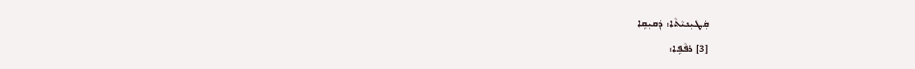ܩܲܛܝܼܢܝܵܬܵܐ: ܕܲܩܝܼܩܹܐ
[3] ܪܦܵܦܹܐ: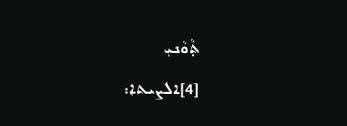ܬ݂ܵܘܵܢܝܼ
[4]ܐܠܨܝܬܐ: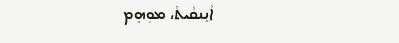ܐܵܢܸܢܩܵܝܬܵ، ܡܘܼܗܸܡ